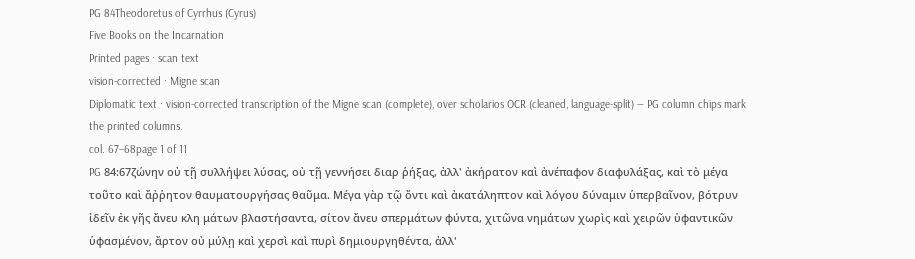PG 84Theodoretus of Cyrrhus (Cyrus)
Five Books on the Incarnation
Printed pages · scan text
vision-corrected · Migne scan
Diplomatic text · vision-corrected transcription of the Migne scan (complete), over scholarios OCR (cleaned, language-split) — PG column chips mark the printed columns.
col. 67–68page 1 of 11
PG 84:67ζώνην οὐ τῇ συλλήψει λύσας, οὐ τῇ γεννήσει διαρ ῥήξας, ἀλλ' ἀκήρατον καὶ ἀνέπαφον διαφυλάξας, καὶ τὸ μέγα τοῦτο καὶ ἄῤῥητον θαυματουργήσας θαῦμα. Μέγα γὰρ τῷ ὄντι καὶ ἀκατάληπτον καὶ λόγου δύναμιν ὑπερβαῖνον, βότρυν ἰδεῖν ἐκ γῆς ἄνευ κλη μάτων βλαστήσαντα, σίτον ἄνευ σπερμάτων φύντα, χιτῶνα νημάτων χωρὶς καὶ χειρῶν ὑφαντικῶν ὑφασμένον, ἄρτον οὐ μύλῃ καὶ χερσὶ καὶ πυρὶ δημιουργηθέντα, ἀλλ'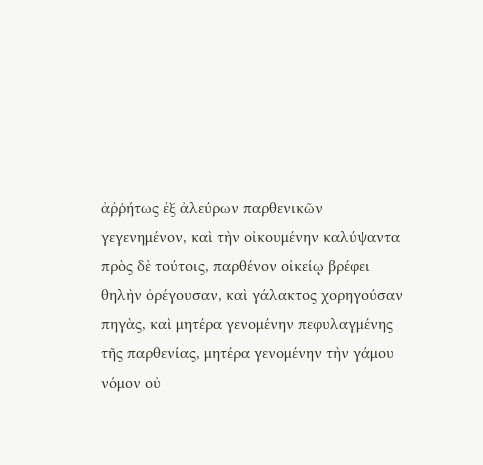ἀῤῥήτως ἐξ ἀλεύρων παρθενικῶν γεγενημένον, καὶ τὴν οἰκουμένην καλύψαντα πρὸς δὲ τούτοις, παρθένον οἰκείῳ βρέφει θηλὴν ὀρέγουσαν, καὶ γάλακτος χορηγούσαν πηγὰς, καὶ μητέρα γενομένην πεφυλαγμένης τῆς παρθενίας, μητέρα γενομένην τὴν γάμου νόμον οὐ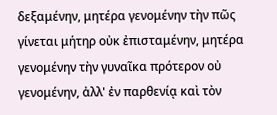δεξαμένην, μητέρα γενομένην τὴν πῶς γίνεται μήτηρ οὐκ ἐπισταμένην, μητέρα γενομένην τὴν γυναῖκα πρότερον οὐ γενομένην, ἀλλ' ἐν παρθενίᾳ καὶ τὸν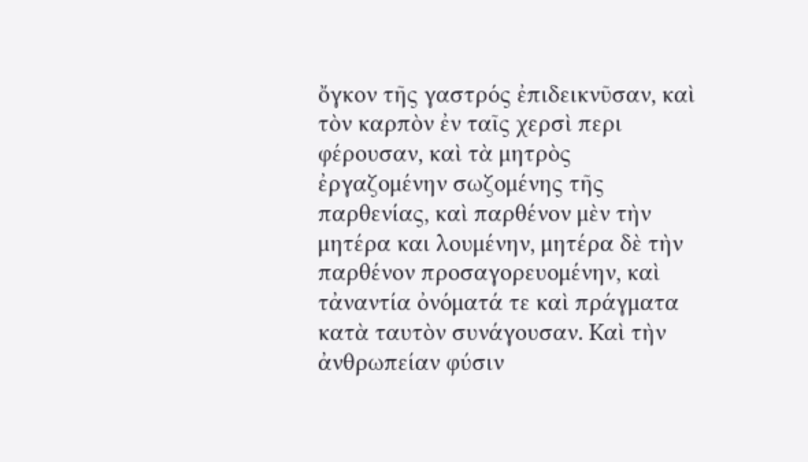ὄγκον τῆς γαστρός ἐπιδεικνῦσαν, καὶ τὸν καρπὸν ἐν ταῖς χερσὶ περι φέρουσαν, καὶ τὰ μητρὸς ἐργαζομένην σωζομένης τῆς παρθενίας, καὶ παρθένον μὲν τὴν μητέρα και λουμένην, μητέρα δὲ τὴν παρθένον προσαγορευομένην, καὶ τἀναντία ὀνόματά τε καὶ πράγματα κατὰ ταυτὸν συνάγουσαν. Καὶ τὴν ἀνθρωπείαν φύσιν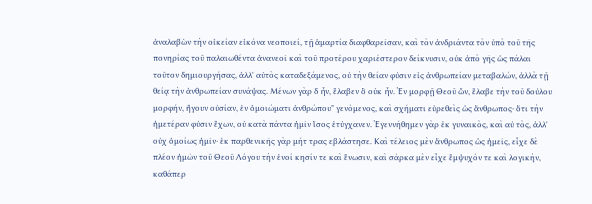ἀναλαβὼν τὴν οἰκείαν εἰκόνα νεοποιεί, τῇ ἁμαρτία διαφθαρεῖσαν, καὶ τὸν ἀνδριάντα τὸν ὑπὸ τοῦ τῆς πονηρίας τοῦ παλαιωθέντα ἀνανεοῖ καὶ τοῦ προτέρου χαριέστερον δείκνυσιν, οὐκ ἀπὸ γῆς ὡς πάλαι τοῦτον δημιουργήσας, ἀλλ' αὐτὸς καταδεξάμενος, οὐ τὴν θείαν φύσιν εἰς ἀνθρωπείαν μεταβαλών, ἀλλὰ τῇ θείᾳ τὴν ἀνθρωπείαν συνάψας. Μένων γὰρ δ ἦν, ἔλαβεν ὃ οὐκ ἦν. Ἐν μορφῇ Θεοῦ ὤν, ἔλαβε τὴν τοῦ δούλου μορφήν, ἤγουν οὐσίαν, ἐν ὁμοιώματι ἀνθρώπου" γενόμενος, καὶ σχήματι εὑρεθεὶς ὡς ἄνθρωπος· ὅτι τὴν ἡμετέραν φύσιν ἔχων, οὐ κατὰ πάντα ἡμῖν ἴσος ἐτύγχανεν. Ἐγεννήθημεν γὰρ ἐκ γυναικὸς, καὶ αὐ τὸς, ἀλλ' οὐχ ὁμοίως ἡμῖν· ἐκ παρθενικῆς γὰρ μήτ τρας εβλάστησε. Καὶ τέλειος μὲν ἄνθρωπος ὡς ἡμεῖς, εἶχε δὲ πλέον ἡμῶν τοῦ Θεοῦ Λόγου τὴν ἐνοί κησίν τε καὶ ἕνωσιν, καὶ σάρκα μὲν εἶχε ἔμψυχόν τε καὶ λογικὴν, καθάπερ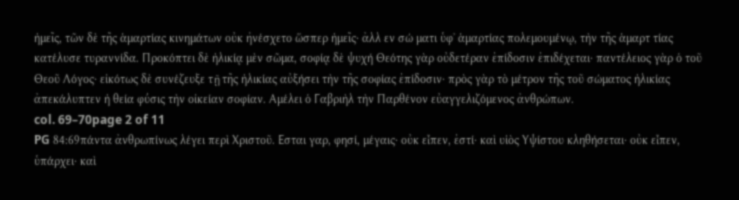ἡμεῖς, τῶν δὲ τῆς ἁμαρτίας κινημάτων οὐκ ἠνέσχετο ὥσπερ ἡμεῖς· ἀλλ εν σώ ματι ὑφ᾽ ἁμαρτίας πολεμουμένῳ, τὴν τῆς ἁμαρτ τίας κατέλυσε τυραννίδα. Προκόπτει δὲ ἡλικίᾳ μὲν σῶμα, σοφίᾳ δὲ ψυχή Θεότης γὰρ οὐδετέραν ἐπίδοσιν ἐπιδέχεται· παντέλειος γὰρ ὁ τοῦ Θεοῦ Λόγος· εἰκότως δὲ συνέζευξε τῇ τῆς ἡλικίας αὐξήσει τὴν τῆς σοφίας ἐπίδοσιν· πρὸς γὰρ τὸ μέτρον τῆς τοῦ σώματος ἡλικίας ἀπεκάλυπτεν ἡ θεία φύσις τὴν οἰκείαν σοφίαν. Αμέλει ὁ Γαβριὴλ τὴν Παρθένον εὐαγγελιζόμενος ἀνθρώπων.
col. 69–70page 2 of 11
PG 84:69πάντα ἀνθρωπίνως λέγει περὶ Χριστοῦ. Εσται γαρ, φησί, μέγαις· οὐκ εἶπεν, ἐστί· καὶ υἱὸς Υψίστου κληθήσεται· οὐκ εἶπεν, ὑπάρχει· καὶ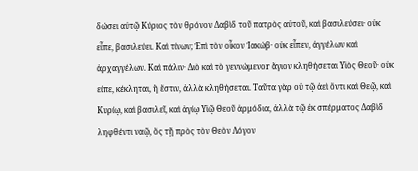δώσει αὐτῷ Κύριος τὸν θρόνον Δαβὶδ τοῦ πατρὸς αὐτοῦ, καὶ βασιλεύσει· οὐκ εἶπε, βασιλεύει. Καὶ τίνων; Ἐπὶ τὸν οἶκον Ἰακώβ· οὐκ εἶπεν, ἀγγέλων καὶ ἀρχαγγέλων. Καὶ πάλιν· Διὸ καὶ τὸ γεννώμενor ἅγιον κληθήσεται Υἱὸς Θεοῦ· οὐκ είπε, κέκληται, ἢ ἔστιν, ἀλλὰ κληθήσεται. Ταῦτα γὰρ οὐ τῷ ἀεὶ ὄντι καὶ Θεῷ, καὶ Κυρίῳ, καὶ βασιλεῖ, καὶ ἁγίῳ Υἱῷ Θεοῦ ἁρμόδια, ἀλλὰ τῷ ἐκ σπέρματος Δαβὶδ ληφθέντι ναῷ, ὅς τῇ πρὸς τὸν Θεὸν Λόγον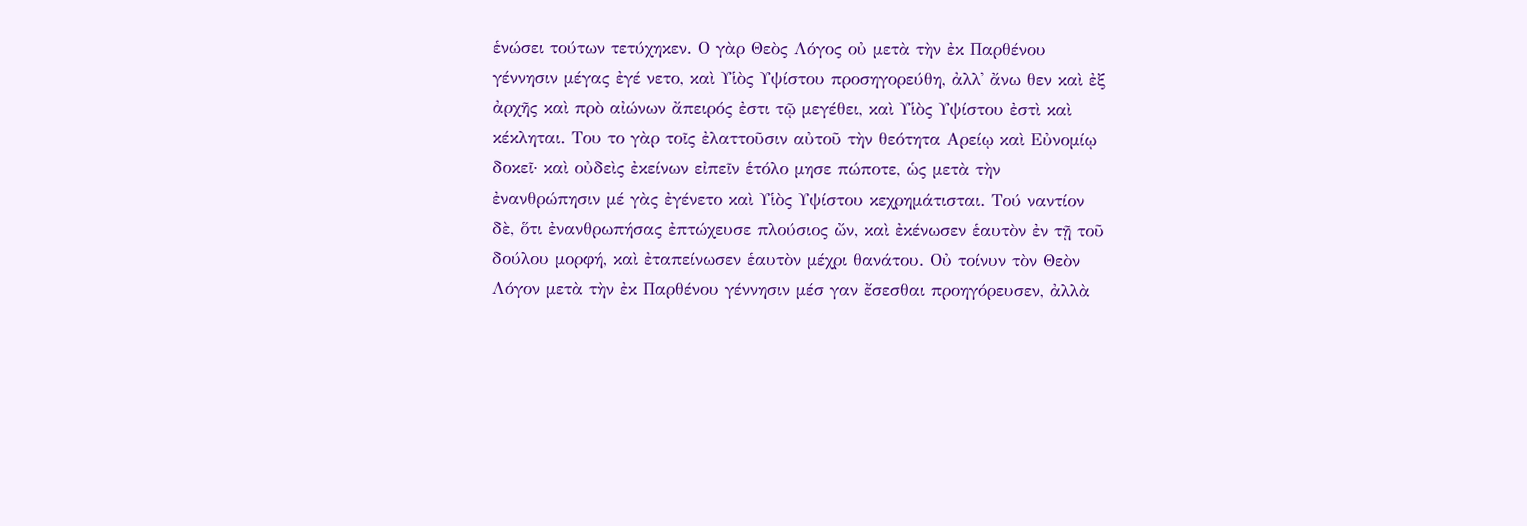ἑνώσει τούτων τετύχηκεν. Ο γὰρ Θεὸς Λόγος οὐ μετὰ τὴν ἐκ Παρθένου γέννησιν μέγας ἐγέ νετο, καὶ Υἱὸς Υψίστου προσηγορεύθη, ἀλλ᾽ ἄνω θεν καὶ ἐξ ἀρχῆς καὶ πρὸ αἰώνων ἄπειρός ἐστι τῷ μεγέθει, καὶ Υἱὸς Υψίστου ἐστὶ καὶ κέκληται. Του το γὰρ τοῖς ἐλαττοῦσιν αὐτοῦ τὴν θεότητα Αρείῳ καὶ Εὐνομίῳ δοκεῖ· καὶ οὐδεὶς ἐκείνων εἰπεῖν ἑτόλο μησε πώποτε, ὡς μετὰ τὴν ἐνανθρώπησιν μέ γὰς ἐγένετο καὶ Υἱὸς Υψίστου κεχρημάτισται. Τού ναντίον δὲ, ὅτι ἐνανθρωπήσας ἐπτώχευσε πλούσιος ὤν, καὶ ἐκένωσεν ἑαυτὸν ἐν τῇ τοῦ δούλου μορφή, καὶ ἐταπείνωσεν ἑαυτὸν μέχρι θανάτου. Οὐ τοίνυν τὸν Θεὸν Λόγον μετὰ τὴν ἐκ Παρθένου γέννησιν μέσ γαν ἔσεσθαι προηγόρευσεν, ἀλλὰ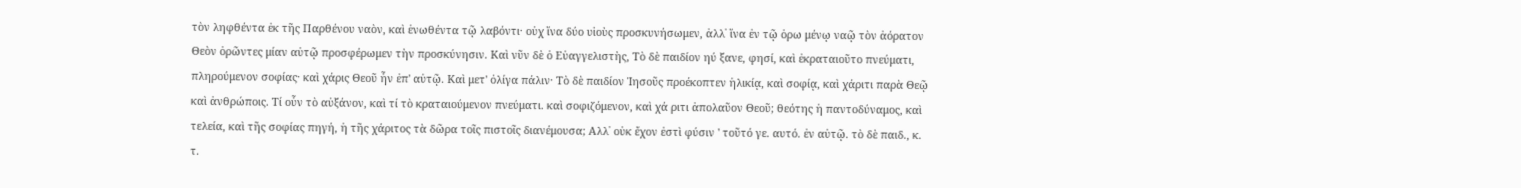τὸν ληφθέντα ἐκ τῆς Παρθένου ναὸν, καὶ ἑνωθέντα τῷ λαβόντι· οὐχ ἵνα δύο υἱοὺς προσκυνήσωμεν, ἀλλ᾽ ἵνα ἐν τῷ ὁρω μένῳ ναῷ τὸν ἀόρατον Θεὸν ὁρῶντες μίαν αὐτῷ προσφέρωμεν τὴν προσκύνησιν. Καὶ νῦν δὲ ὁ Εὐαγγελιστὴς, Τὸ δὲ παιδίον ηύ ξανε, φησί, καὶ ἐκραταιοῦτο πνεύματι, πληρούμενον σοφίας· καὶ χάρις Θεοῦ ἦν ἐπ' αὐτῷ. Καὶ μετ' ὀλίγα πάλιν· Τὸ δὲ παιδίον Ἰησοῦς προέκοπτεν ἡλικίᾳ, καὶ σοφίᾳ, καὶ χάριτι παρὰ Θεῷ καὶ ἀνθρώποις. Τί οὖν τὸ αὐξάνον, καὶ τί τὸ κραταιούμενον πνεύματι. καὶ σοφιζόμενον, καὶ χά ριτι ἀπολαῦον Θεοῦ; θεότης ἡ παντοδύναμος, καὶ τελεία, καὶ τῆς σοφίας πηγή, ἡ τῆς χάριτος τὰ δῶρα τοῖς πιστοῖς διανέμουσα; Αλλ᾽ οὐκ ἔχον ἐστὶ φύσιν ' τοῦτό γε. αυτό. ἐν αὐτῷ. τὸ δὲ παιδ., κ. τ.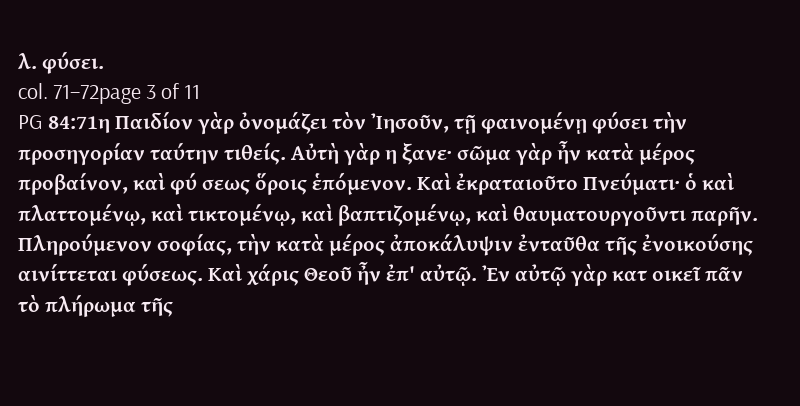λ. φύσει.
col. 71–72page 3 of 11
PG 84:71η Παιδίον γὰρ ὀνομάζει τὸν Ἰησοῦν, τῇ φαινομένῃ φύσει τὴν προσηγορίαν ταύτην τιθείς. Αὐτὴ γὰρ η ξανε· σῶμα γὰρ ἦν κατὰ μέρος προβαίνον, καὶ φύ σεως ὅροις ἑπόμενον. Καὶ ἐκραταιοῦτο Πνεύματι· ὁ καὶ πλαττομένῳ, καὶ τικτομένῳ, καὶ βαπτιζομένῳ, καὶ θαυματουργοῦντι παρῆν. Πληρούμενον σοφίας, τὴν κατὰ μέρος ἀποκάλυψιν ἐνταῦθα τῆς ἐνοικούσης αινίττεται φύσεως. Καὶ χάρις Θεοῦ ἦν ἐπ' αὐτῷ. Ἐν αὐτῷ γὰρ κατ οικεῖ πᾶν τὸ πλήρωμα τῆς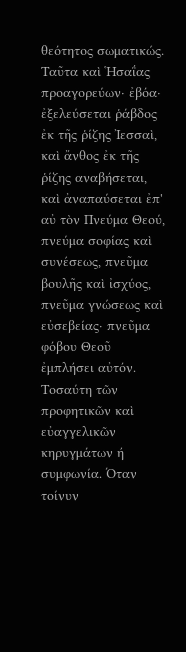θεότητος σωματικώς. Ταῦτα καὶ Ἡσαΐας προαγορεύων· ἐβόα· ἐξελεύσεται ῥάβδος ἐκ τῆς ῥίζης Ἰεσσαὶ, καὶ ἄνθος ἐκ τῆς ῥίζης αναβήσεται, καὶ ἀναπαύσεται ἐπ' αὐ τὸν Πνεύμα Θεού, πνεύμα σοφίας καὶ συνέσεως, πνεῦμα βουλῆς καὶ ἰσχύος, πνεῦμα γνώσεως καὶ εὐσεβείας· πνεῦμα φόβου Θεοῦ ἐμπλήσει αὐτόν. Τοσαύτη τῶν προφητικῶν καὶ εὐαγγελικῶν κηρυγμάτων ή συμφωνία. Όταν τοίνυν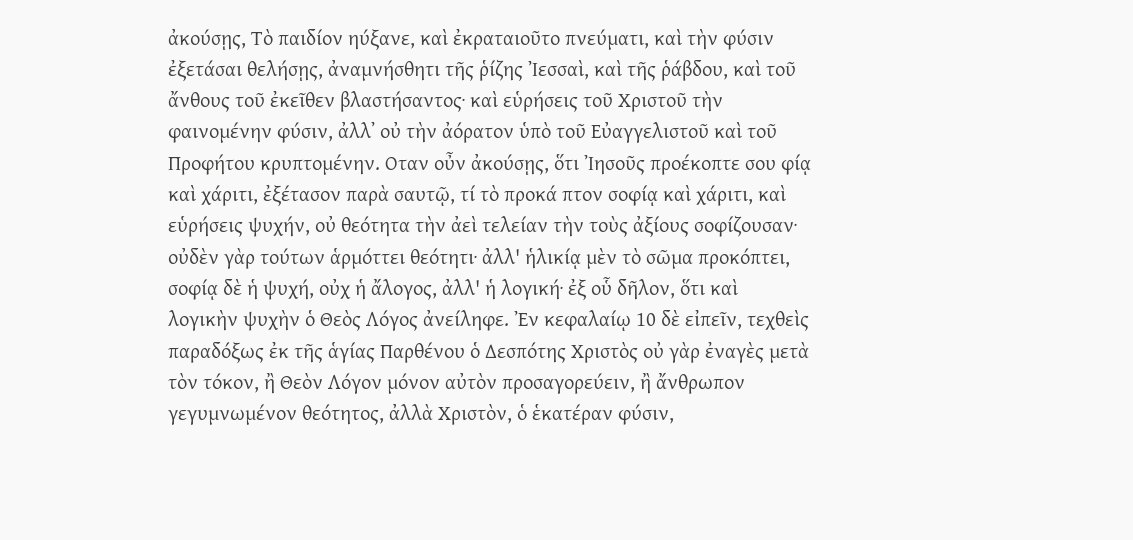ἀκούσῃς, Τὸ παιδίον ηύξανε, καὶ ἐκραταιοῦτο πνεύματι, καὶ τὴν φύσιν ἐξετάσαι θελήσῃς, ἀναμνήσθητι τῆς ῥίζης Ἰεσσαὶ, καὶ τῆς ῥάβδου, καὶ τοῦ ἄνθους τοῦ ἐκεῖθεν βλαστήσαντος· καὶ εὑρήσεις τοῦ Χριστοῦ τὴν φαινομένην φύσιν, ἀλλ᾽ οὐ τὴν ἀόρατον ὑπὸ τοῦ Εὐαγγελιστοῦ καὶ τοῦ Προφήτου κρυπτομένην. Οταν οὖν ἀκούσῃς, ὅτι Ἰησοῦς προέκοπτε σου φίᾳ καὶ χάριτι, ἐξέτασον παρὰ σαυτῷ, τί τὸ προκά πτον σοφίᾳ καὶ χάριτι, καὶ εὑρήσεις ψυχήν, οὐ θεότητα τὴν ἀεὶ τελείαν τὴν τοὺς ἀξίους σοφίζουσαν· οὐδὲν γὰρ τούτων ἁρμόττει θεότητι· ἀλλ' ἡλικίᾳ μὲν τὸ σῶμα προκόπτει, σοφίᾳ δὲ ἡ ψυχή, οὐχ ἡ ἄλογος, ἀλλ' ἡ λογική· ἐξ οὗ δῆλον, ὅτι καὶ λογικὴν ψυχὴν ὁ Θεὸς Λόγος ἀνείληφε. Ἐν κεφαλαίῳ 10 δὲ εἰπεῖν, τεχθεὶς παραδόξως ἐκ τῆς ἁγίας Παρθένου ὁ Δεσπότης Χριστὸς οὐ γὰρ ἐναγὲς μετὰ τὸν τόκον, ἢ Θεὸν Λόγον μόνον αὐτὸν προσαγορεύειν, ἢ ἄνθρωπον γεγυμνωμένον θεότητος, ἀλλὰ Χριστὸν, ὁ ἑκατέραν φύσιν,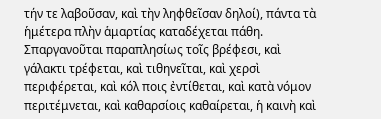τήν τε λαβοῦσαν, καὶ τὴν ληφθεῖσαν δηλοί), πάντα τὰ ἡμέτερα πλὴν ἁμαρτίας καταδέχεται πάθη. Σπαργανοῦται παραπλησίως τοῖς βρέφεσι, καὶ γάλακτι τρέφεται, καὶ τιθηνεῖται, καὶ χερσὶ περιφέρεται, καὶ κόλ ποις ἐντίθεται, καὶ κατὰ νόμον περιτέμνεται, καὶ καθαρσίοις καθαίρεται, ἡ καινὴ καὶ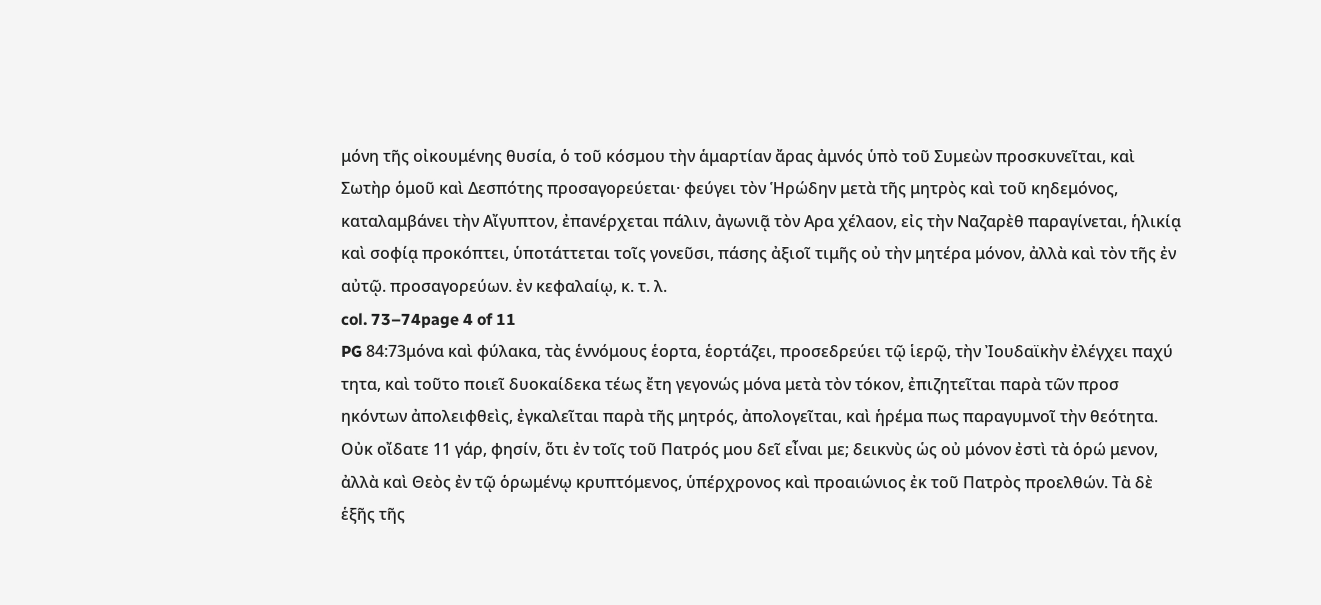μόνη τῆς οἰκουμένης θυσία, ὁ τοῦ κόσμου τὴν ἁμαρτίαν ἄρας ἀμνός ὑπὸ τοῦ Συμεὼν προσκυνεῖται, καὶ Σωτὴρ ὁμοῦ καὶ Δεσπότης προσαγορεύεται· φεύγει τὸν Ἡρώδην μετὰ τῆς μητρὸς καὶ τοῦ κηδεμόνος, καταλαμβάνει τὴν Αἴγυπτον, ἐπανέρχεται πάλιν, ἀγωνιᾷ τὸν Αρα χέλαον, εἰς τὴν Ναζαρὲθ παραγίνεται, ἡλικίᾳ καὶ σοφίᾳ προκόπτει, ὑποτάττεται τοῖς γονεῦσι, πάσης ἀξιοῖ τιμῆς οὐ τὴν μητέρα μόνον, ἀλλὰ καὶ τὸν τῆς ἐν αὐτῷ. προσαγορεύων. ἐν κεφαλαίῳ, κ. τ. λ.
col. 73–74page 4 of 11
PG 84:73μόνα καὶ φύλακα, τὰς ἑννόμους ἑορτα, ἑορτάζει, προσεδρεύει τῷ ἱερῷ, τὴν Ἰουδαϊκὴν ἐλέγχει παχύ τητα, καὶ τοῦτο ποιεῖ δυοκαίδεκα τέως ἔτη γεγονώς μόνα μετὰ τὸν τόκον, ἐπιζητεῖται παρὰ τῶν προσ ηκόντων ἀπολειφθεὶς, ἐγκαλεῖται παρὰ τῆς μητρός, ἀπολογεῖται, καὶ ἡρέμα πως παραγυμνοῖ τὴν θεότητα. Οὐκ οἴδατε 11 γάρ, φησίν, ὅτι ἐν τοῖς τοῦ Πατρός μου δεῖ εἶναι με; δεικνὺς ὡς οὐ μόνον ἐστὶ τὰ ὁρώ μενον, ἀλλὰ καὶ Θεὸς ἐν τῷ ὁρωμένῳ κρυπτόμενος, ὑπέρχρονος καὶ προαιώνιος ἐκ τοῦ Πατρὸς προελθών. Τὰ δὲ ἑξῆς τῆς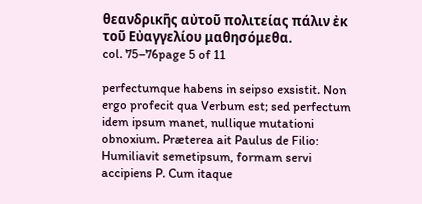θεανδρικῆς αὐτοῦ πολιτείας πάλιν ἐκ τοῦ Εὐαγγελίου μαθησόμεθα.
col. 75–76page 5 of 11

perfectumque habens in seipso exsistit. Non ergo profecit qua Verbum est; sed perfectum idem ipsum manet, nullique mutationi obnoxium. Præterea ait Paulus de Filio: Humiliavit semetipsum, formam servi accipiens P. Cum itaque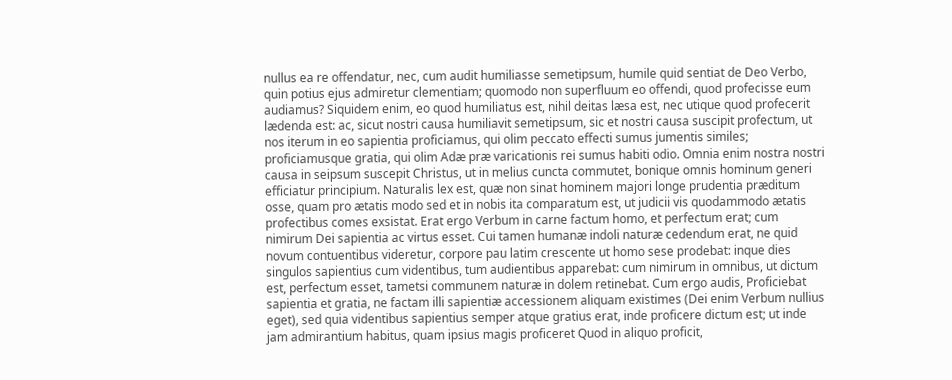nullus ea re offendatur, nec, cum audit humiliasse semetipsum, humile quid sentiat de Deo Verbo, quin potius ejus admiretur clementiam; quomodo non superfluum eo offendi, quod profecisse eum audiamus? Siquidem enim, eo quod humiliatus est, nihil deitas læsa est, nec utique quod profecerit lædenda est: ac, sicut nostri causa humiliavit semetipsum, sic et nostri causa suscipit profectum, ut nos iterum in eo sapientia proficiamus, qui olim peccato effecti sumus jumentis similes; proficiamusque gratia, qui olim Adæ præ varicationis rei sumus habiti odio. Omnia enim nostra nostri causa in seipsum suscepit Christus, ut in melius cuncta commutet, bonique omnis hominum generi efficiatur principium. Naturalis lex est, quæ non sinat hominem majori longe prudentia præditum osse, quam pro ætatis modo sed et in nobis ita comparatum est, ut judicii vis quodammodo ætatis profectibus comes exsistat. Erat ergo Verbum in carne factum homo, et perfectum erat; cum nimirum Dei sapientia ac virtus esset. Cui tamen humanæ indoli naturæ cedendum erat, ne quid novum contuentibus videretur, corpore pau latim crescente ut homo sese prodebat: inque dies singulos sapientius cum videntibus, tum audientibus apparebat: cum nimirum in omnibus, ut dictum est, perfectum esset, tametsi communem naturæ in dolem retinebat. Cum ergo audis, Proficiebat sapientia et gratia, ne factam illi sapientiæ accessionem aliquam existimes (Dei enim Verbum nullius eget), sed quia videntibus sapientius semper atque gratius erat, inde proficere dictum est; ut inde jam admirantium habitus, quam ipsius magis proficeret Quod in aliquo proficit,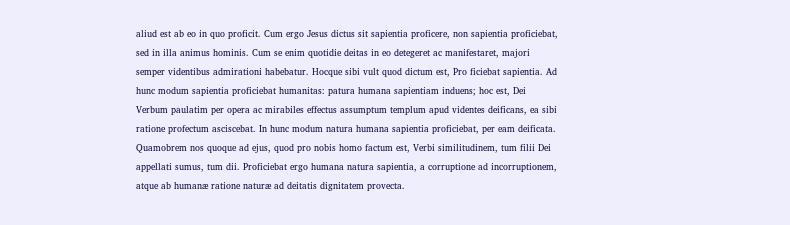aliud est ab eo in quo proficit. Cum ergo Jesus dictus sit sapientia proficere, non sapientia proficiebat, sed in illa animus hominis. Cum se enim quotidie deitas in eo detegeret ac manifestaret, majori semper videntibus admirationi habebatur. Hocque sibi vult quod dictum est, Pro ficiebat sapientia. Ad hunc modum sapientia proficiebat humanitas: patura humana sapientiam induens; hoc est, Dei Verbum paulatim per opera ac mirabiles effectus assumptum templum apud videntes deificans, ea sibi ratione profectum asciscebat. In hunc modum natura humana sapientia proficiebat, per eam deificata. Quamobrem nos quoque ad ejus, quod pro nobis homo factum est, Verbi similitudinem, tum filii Dei appellati sumus, tum dii. Proficiebat ergo humana natura sapientia, a corruptione ad incorruptionem, atque ab humanæ ratione naturæ ad deitatis dignitatem provecta.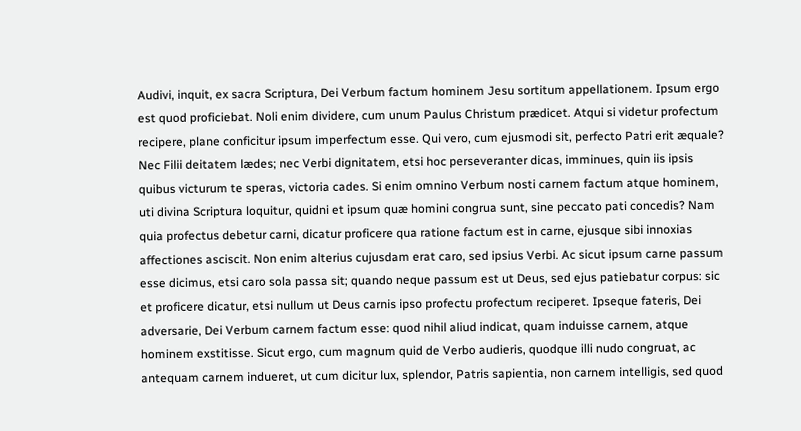Audivi, inquit, ex sacra Scriptura, Dei Verbum factum hominem Jesu sortitum appellationem. Ipsum ergo est quod proficiebat. Noli enim dividere, cum unum Paulus Christum prædicet. Atqui si videtur profectum recipere, plane conficitur ipsum imperfectum esse. Qui vero, cum ejusmodi sit, perfecto Patri erit æquale? Nec Filii deitatem lædes; nec Verbi dignitatem, etsi hoc perseveranter dicas, imminues, quin iis ipsis quibus victurum te speras, victoria cades. Si enim omnino Verbum nosti carnem factum atque hominem, uti divina Scriptura loquitur, quidni et ipsum quæ homini congrua sunt, sine peccato pati concedis? Nam quia profectus debetur carni, dicatur proficere qua ratione factum est in carne, ejusque sibi innoxias affectiones asciscit. Non enim alterius cujusdam erat caro, sed ipsius Verbi. Ac sicut ipsum carne passum esse dicimus, etsi caro sola passa sit; quando neque passum est ut Deus, sed ejus patiebatur corpus: sic et proficere dicatur, etsi nullum ut Deus carnis ipso profectu profectum reciperet. Ipseque fateris, Dei adversarie, Dei Verbum carnem factum esse: quod nihil aliud indicat, quam induisse carnem, atque hominem exstitisse. Sicut ergo, cum magnum quid de Verbo audieris, quodque illi nudo congruat, ac antequam carnem indueret, ut cum dicitur lux, splendor, Patris sapientia, non carnem intelligis, sed quod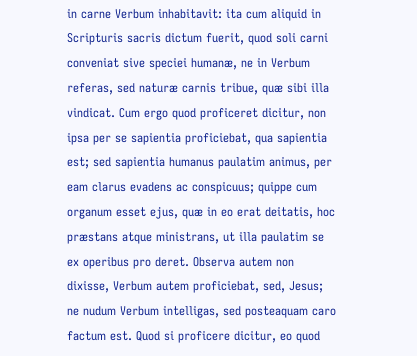in carne Verbum inhabitavit: ita cum aliquid in Scripturis sacris dictum fuerit, quod soli carni conveniat sive speciei humanæ, ne in Verbum referas, sed naturæ carnis tribue, quæ sibi illa vindicat. Cum ergo quod proficeret dicitur, non ipsa per se sapientia proficiebat, qua sapientia est; sed sapientia humanus paulatim animus, per eam clarus evadens ac conspicuus; quippe cum organum esset ejus, quæ in eo erat deitatis, hoc præstans atque ministrans, ut illa paulatim se ex operibus pro deret. Observa autem non dixisse, Verbum autem proficiebat, sed, Jesus; ne nudum Verbum intelligas, sed posteaquam caro factum est. Quod si proficere dicitur, eo quod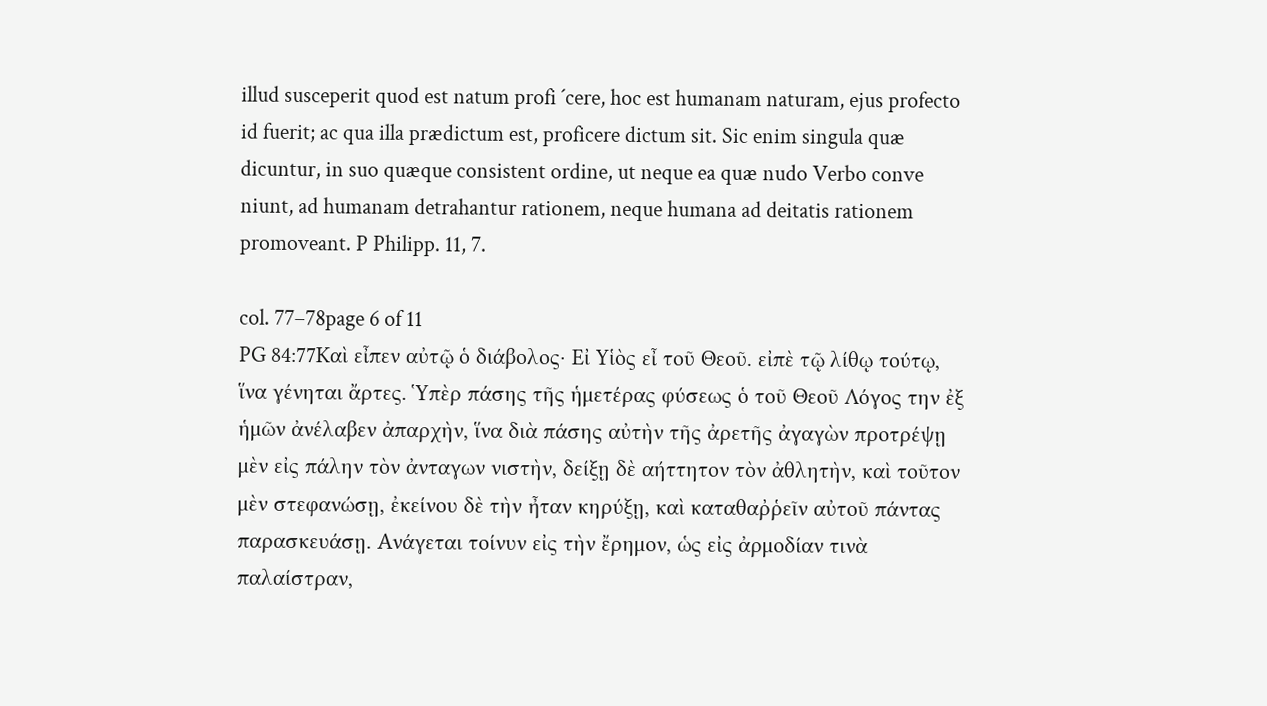illud susceperit quod est natum profi ´cere, hoc est humanam naturam, ejus profecto id fuerit; ac qua illa prædictum est, proficere dictum sit. Sic enim singula quæ dicuntur, in suo quæque consistent ordine, ut neque ea quæ nudo Verbo conve niunt, ad humanam detrahantur rationem, neque humana ad deitatis rationem promoveant. P Philipp. 11, 7.

col. 77–78page 6 of 11
PG 84:77Καὶ εἶπεν αὐτῷ ὁ διάβολος· Εἰ Υἱὸς εἶ τοῦ Θεοῦ. εἰπὲ τῷ λίθῳ τούτῳ, ἵνα γένηται ἄρτες. Ὑπὲρ πάσης τῆς ἡμετέρας φύσεως ὁ τοῦ Θεοῦ Λόγος την ἐξ ἡμῶν ἀνέλαβεν ἀπαρχὴν, ἵνα διὰ πάσης αὐτὴν τῆς ἀρετῆς ἀγαγὼν προτρέψῃ μὲν εἰς πάλην τὸν ἀνταγων νιστὴν, δείξῃ δὲ αήττητον τὸν ἀθλητὴν, καὶ τοῦτον μὲν στεφανώσῃ, ἐκείνου δὲ τὴν ἦταν κηρύξῃ, καὶ καταθαῤῥεῖν αὐτοῦ πάντας παρασκευάσῃ. Ανάγεται τοίνυν εἰς τὴν ἔρημον, ὡς εἰς ἀρμοδίαν τινὰ παλαίστραν,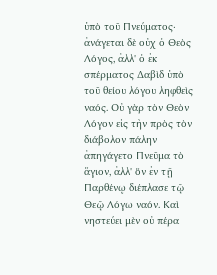ὑπὸ τοῦ Πνεύματος· ἀνάγεται δὲ οὐχ ὁ Θεὸς Λόγος, ἀλλ' ὁ ἐκ σπέρματος Δαβὶδ ὑπὸ τοῦ θείου λόγου ληφθεὶς ναός. Οὐ γὰρ τὸν Θεὸν Λόγον εἰς τὴν πρὸς τὸν διάβολον πάλην ἀπηγάγετο Πνεῦμα τὸ ἅγιον, ἀλλ' ὅν ἐν τῇ Παρθένῳ διέπλασε τῷ Θεῷ Λόγω ναόν. Καὶ νηστεύει μὲν οὐ πέρα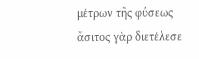μέτρων τῆς φύσεως ἄσιτος γὰρ διετέλεσε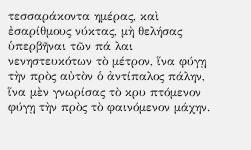τεσσαράκοντα ημέρας, καὶ ἐσαρίθμους νύκτας, μὴ θελήσας ὑπερβῆναι τῶν πά λαι νενηστευκότων τὸ μέτρον, ἵνα φύγῃ τὴν πρὸς αὐτὸν ὁ ἀντίπαλος πάλην, ἵνα μὲν γνωρίσας τὸ κρυ πτόμενον φύγῃ τὴν πρὸς τὸ φαινόμενον μάχην.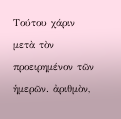Τούτου χάριν μετὰ τὸν προειρημένον τῶν ἡμερῶν. ἀριθμὸν,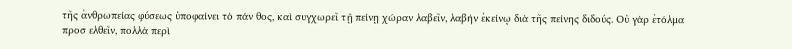τῆς ἀνθρωπείας φύσεως ὑποφαίνει τὸ πάν θος, καὶ συγχωρεῖ τῇ πείνῃ χώραν λαβεῖν, λαβήν ἐκείνῳ διὰ τῆς πείνης διδούς. Οὐ γὰρ ἐτόλμα προσ ελθεῖν, πολλὰ περὶ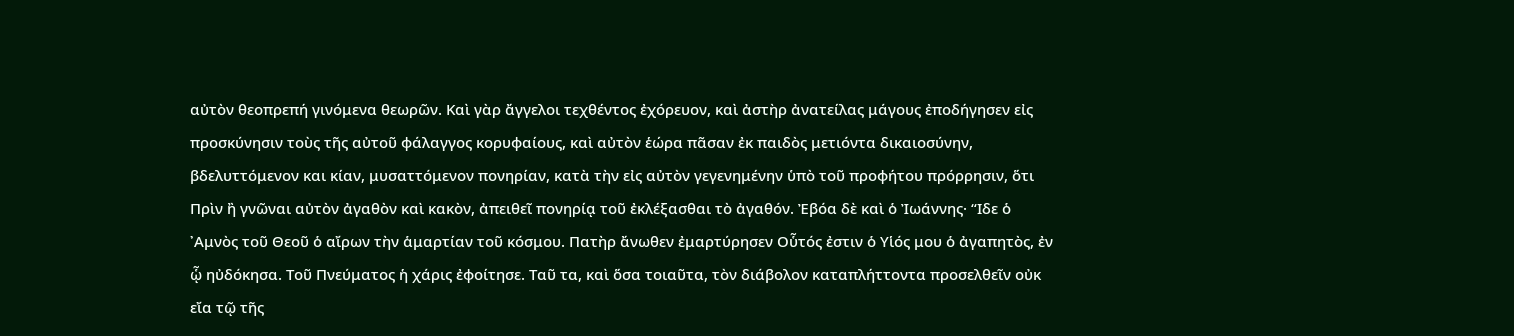αὐτὸν θεοπρεπή γινόμενα θεωρῶν. Καὶ γὰρ ἄγγελοι τεχθέντος ἐχόρευον, καὶ ἀστὴρ ἀνατείλας μάγους ἐποδήγησεν εἰς προσκύνησιν τοὺς τῆς αὐτοῦ φάλαγγος κορυφαίους, καὶ αὐτὸν ἑώρα πᾶσαν ἐκ παιδὸς μετιόντα δικαιοσύνην, βδελυττόμενον και κίαν, μυσαττόμενον πονηρίαν, κατὰ τὴν εἰς αὐτὸν γεγενημένην ὑπὸ τοῦ προφήτου πρόρρησιν, ὅτι Πρὶν ἢ γνῶναι αὐτὸν ἀγαθὸν καὶ κακὸν, ἀπειθεῖ πονηρίᾳ τοῦ ἐκλέξασθαι τὸ ἀγαθόν. Ἐβόα δὲ καὶ ὁ Ἰωάννης· “Ιδε ὁ ᾿Αμνὸς τοῦ Θεοῦ ὁ αἴρων τὴν ἁμαρτίαν τοῦ κόσμου. Πατὴρ ἄνωθεν ἐμαρτύρησεν Οὗτός ἐστιν ὁ Υἱός μου ὁ ἀγαπητὸς, ἐν ᾧ ηὐδόκησα. Τοῦ Πνεύματος ἡ χάρις ἐφοίτησε. Ταῦ τα, καὶ ὅσα τοιαῦτα, τὸν διάβολον καταπλήττοντα προσελθεῖν οὐκ εἴα τῷ τῆς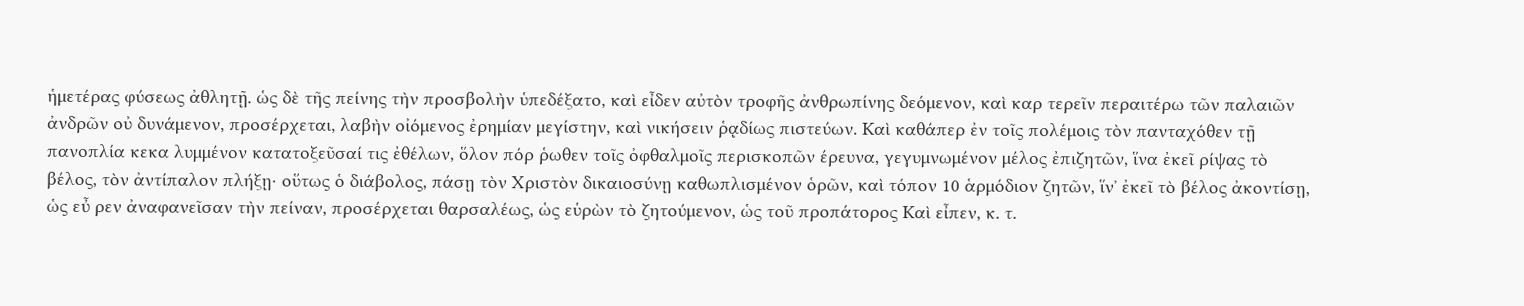ἡμετέρας φύσεως ἀθλητῇ. ὡς δὲ τῆς πείνης τὴν προσβολὴν ὑπεδέξατο, καὶ εἶδεν αὐτὸν τροφῆς ἀνθρωπίνης δεόμενον, καὶ καρ τερεῖν περαιτέρω τῶν παλαιῶν ἀνδρῶν οὐ δυνάμενον, προσέρχεται, λαβὴν οἰόμενος ἐρημίαν μεγίστην, καὶ νικήσειν ῥᾳδίως πιστεύων. Καὶ καθάπερ ἐν τοῖς πολέμοις τὸν πανταχόθεν τῇ πανοπλία κεκα λυμμένον κατατοξεῦσαί τις ἐθέλων, ὅλον πόρ ῥωθεν τοῖς ὀφθαλμοῖς περισκοπῶν έρευνα, γεγυμνωμένον μέλος ἐπιζητῶν, ἵνα ἐκεῖ ρίψας τὸ βέλος, τὸν ἀντίπαλον πλήξῃ· οὕτως ὁ διάβολος, πάσῃ τὸν Χριστὸν δικαιοσύνῃ καθωπλισμένον ὁρῶν, καὶ τόπον 10 ἁρμόδιον ζητῶν, ἵν᾽ ἐκεῖ τὸ βέλος ἀκοντίσῃ, ὡς εὖ ρεν ἀναφανεῖσαν τὴν πείναν, προσέρχεται θαρσαλέως, ὡς εὑρὼν τὸ ζητούμενον, ὡς τοῦ προπάτορος Καὶ εἶπεν, κ. τ.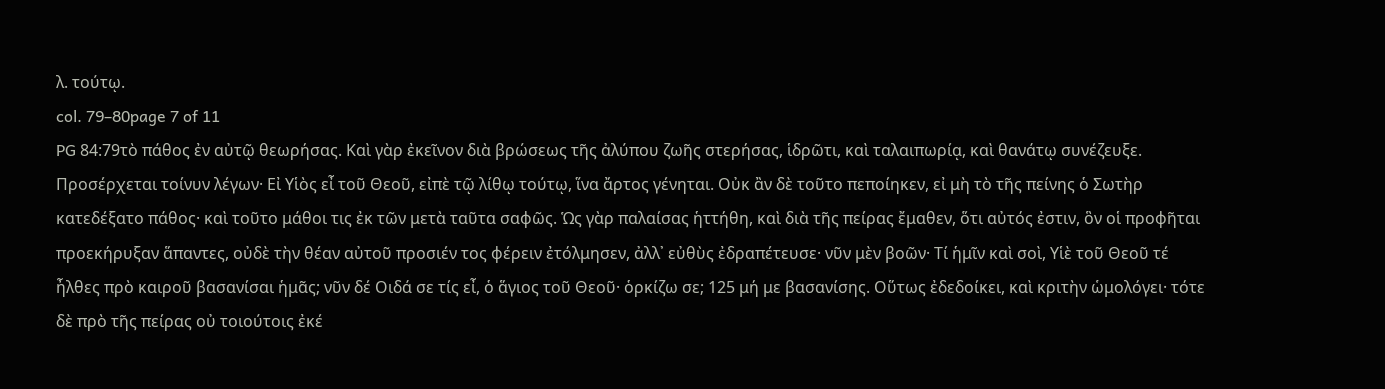λ. τούτῳ.
col. 79–80page 7 of 11
PG 84:79τὸ πάθος ἐν αὐτῷ θεωρήσας. Καὶ γὰρ ἐκεῖνον διὰ βρώσεως τῆς ἀλύπου ζωῆς στερήσας, ἱδρῶτι, καὶ ταλαιπωρίᾳ, καὶ θανάτῳ συνέζευξε. Προσέρχεται τοίνυν λέγων· Εἰ Υἱὸς εἶ τοῦ Θεοῦ, εἰπὲ τῷ λίθῳ τούτῳ, ἵνα ἄρτος γένηται. Οὐκ ἂν δὲ τοῦτο πεποίηκεν, εἰ μὴ τὸ τῆς πείνης ὁ Σωτὴρ κατεδέξατο πάθος· καὶ τοῦτο μάθοι τις ἐκ τῶν μετὰ ταῦτα σαφῶς. Ὡς γὰρ παλαίσας ἡττήθη, καὶ διὰ τῆς πείρας ἔμαθεν, ὅτι αὐτός ἐστιν, ὃν οἱ προφῆται προεκήρυξαν ἅπαντες, οὐδὲ τὴν θέαν αὐτοῦ προσιέν τος φέρειν ἐτόλμησεν, ἀλλ᾽ εὐθὺς ἐδραπέτευσε· νῦν μὲν βοῶν· Τί ἡμῖν καὶ σοὶ, Υἱὲ τοῦ Θεοῦ τέ ἦλθες πρὸ καιροῦ βασανίσαι ἡμᾶς; νῦν δέ Οιδά σε τίς εἶ, ὁ ἅγιος τοῦ Θεοῦ· ὁρκίζω σε; 125 μή με βασανίσης. Οὕτως ἐδεδοίκει, καὶ κριτὴν ὡμολόγει· τότε δὲ πρὸ τῆς πείρας οὐ τοιούτοις ἐκέ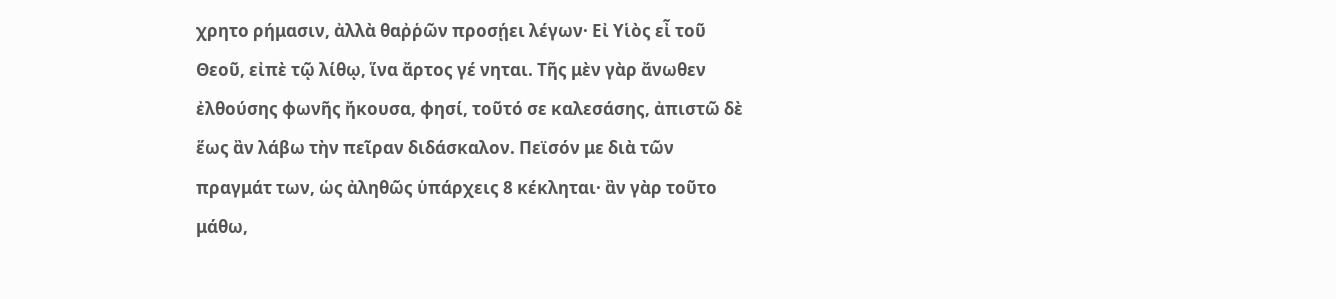χρητο ρήμασιν, ἀλλὰ θαῤῥῶν προσῄει λέγων· Εἰ Υἱὸς εἶ τοῦ Θεοῦ, εἰπὲ τῷ λίθῳ, ἵνα ἄρτος γέ νηται. Τῆς μὲν γὰρ ἄνωθεν ἐλθούσης φωνῆς ἤκουσα, φησί, τοῦτό σε καλεσάσης, ἀπιστῶ δὲ ἕως ἂν λάβω τὴν πεῖραν διδάσκαλον. Πεϊσόν με διὰ τῶν πραγμάτ των, ὡς ἀληθῶς ὑπάρχεις 8 κέκληται· ἂν γὰρ τοῦτο μάθω,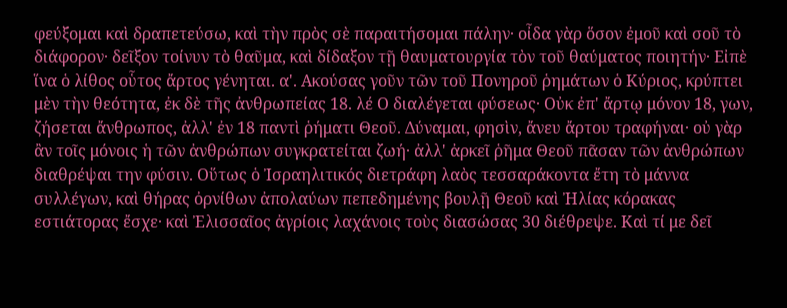φεύξομαι καὶ δραπετεύσω, καὶ τὴν πρὸς σὲ παραιτήσομαι πάλην· οἶδα γὰρ ὅσον ἐμοῦ καὶ σοῦ τὸ διάφορον· δεῖξον τοίνυν τὸ θαῦμα, καὶ δίδαξον τῇ θαυματουργία τὸν τοῦ θαύματος ποιητήν· Εἰπὲ ἵνα ὁ λίθος οὗτος ἄρτος γένηται. α'. Ακούσας γοῦν τῶν τοῦ Πονηροῦ ῥημάτων ὁ Κύριος, κρύπτει μὲν τὴν θεότητα, ἐκ δὲ τῆς ἀνθρωπείας 18. λέ Ο διαλέγεται φύσεως· Οὐκ ἐπ' ἄρτῳ μόνον 18, γων, ζήσεται ἄνθρωπος, ἀλλ' ἐν 18 παντὶ ῥήματι Θεοῦ. Δύναμαι, φησὶν, ἄνευ ἄρτου τραφήναι· οὐ γὰρ ἂν τοῖς μόνοις ἡ τῶν ἀνθρώπων συγκρατείται ζωή· ἀλλ' ἀρκεῖ ῥῆμα Θεοῦ πᾶσαν τῶν ἀνθρώπων διαθρέψαι την φύσιν. Οὕτως ὁ Ἰσραηλιτικός διετράφη λαὸς τεσσαράκοντα ἔτη τὸ μάννα συλλέγων, καὶ θήρας ὀρνίθων ἀπολαύων πεπεδημένης βουλῇ Θεοῦ καὶ Ἠλίας κόρακας εστιάτορας ἔσχε· καὶ Ἐλισσαῖος ἀγρίοις λαχάνοις τοὺς διασώσας 30 διέθρεψε. Καὶ τί με δεῖ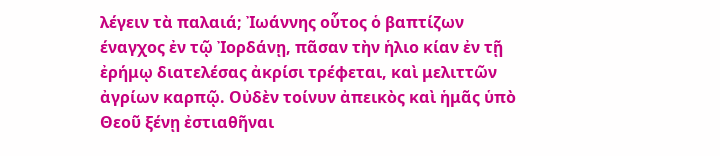λέγειν τὰ παλαιά; Ἰωάννης οὗτος ὁ βαπτίζων έναγχος ἐν τῷ Ἰορδάνῃ, πᾶσαν τὴν ἡλιο κίαν ἐν τῇ ἐρήμῳ διατελέσας ἀκρίσι τρέφεται, καὶ μελιττῶν ἀγρίων καρπῷ. Οὐδὲν τοίνυν ἀπεικὸς καὶ ἡμᾶς ὑπὸ Θεοῦ ξένῃ ἐστιαθῆναι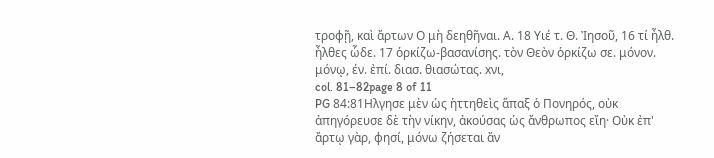τροφῇ, καὶ ἄρτων Ο μὴ δεηθῆναι. Α. 18 Υιέ τ. Θ. Ἰησοῦ, 16 τί ἦλθ. ἦλθες ὧδε. 17 ὁρκίζω-βασανίσης. τὸν Θεὸν ὁρκίζω σε. μόνον. μόνῳ, έν. ἐπί. διασ. θιασώτας. xνι,
col. 81–82page 8 of 11
PG 84:81Ηλγησε μὲν ὡς ἡττηθεὶς ἅπαξ ὁ Πονηρός, οὐκ ἀπηγόρευσε δὲ τὴν νίκην, ἀκούσας ὡς ἄνθρωπος εἴη· Οὐκ ἐπ' ἄρτῳ γὰρ, φησί, μόνω ζήσεται ἄν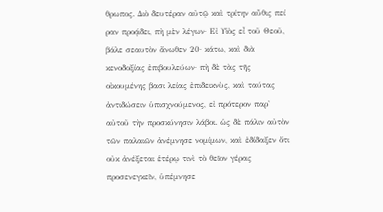θρωπος. Διὸ δευτέραν αὐτῷ καὶ τρίτην αὖθις πεί ραν προᾴδει, πὴ μὲν λέγων· Εἰ Υἱὸς εἶ τοῦ Θεοῦ, βάλε σεαυτὸν ἄνωθεν 20· κάτω, καὶ διὰ κενοδοξίας ἐπιβουλεύων· πὴ δὲ τὰς τῆς οἰκουμένης βασι λείας ἐπιδεικνὺς, καὶ ταύτας ἀντιδώσειν ὑπισχνούμενος, εἰ πρότερον παρ' αὐτοῦ τὴν προσκύνησιν λάβοι. ὡς δὲ πάλιν αὐτὸν τῶν παλαιῶν ἀνέμνησε νομίμων, καὶ ἐδίδαξεν ὅτι οὐκ ἀνέξεται ἑτέρῳ τινὶ τὸ θεῖον γέρας προσενεγκεῖν, ὑπέμνησε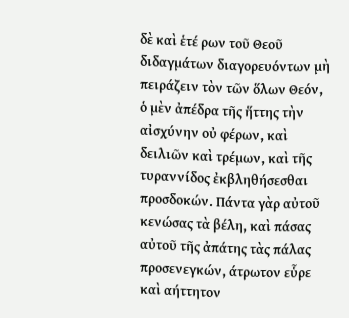δὲ καὶ ἑτέ ρων τοῦ Θεοῦ διδαγμάτων διαγορευόντων μὴ πειράζειν τὸν τῶν ὅλων Θεόν, ὁ μὲν ἀπέδρα τῆς ἥττης τὴν αἰσχύνην οὐ φέρων, καὶ δειλιῶν καὶ τρέμων, καὶ τῆς τυραννίδος ἐκβληθήσεσθαι προσδοκών. Πάντα γὰρ αὐτοῦ κενώσας τὰ βέλη, καὶ πάσας αὐτοῦ τῆς ἀπάτης τὰς πάλας προσενεγκών, άτρωτον εὗρε καὶ αήττητον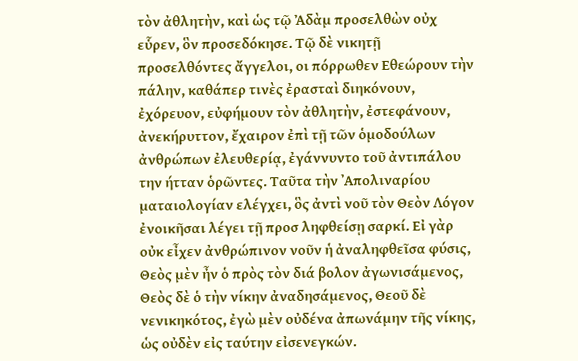τὸν ἀθλητὴν, καὶ ὡς τῷ Ἀδὰμ προσελθὼν οὐχ εὗρεν, ὃν προσεδόκησε. Τῷ δὲ νικητῇ προσελθόντες ἄγγελοι, οι πόρρωθεν Εθεώρουν τὴν πάλην, καθάπερ τινὲς ἐρασταὶ διηκόνουν, ἐχόρευον, εὐφήμουν τὸν ἀθλητὴν, ἐστεφάνουν, ἀνεκήρυττον, ἔχαιρον ἐπὶ τῇ τῶν ὁμοδούλων ἀνθρώπων ἐλευθερίᾳ, ἐγάννυντο τοῦ ἀντιπάλου την ήτταν ὁρῶντες. Ταῦτα τὴν ᾿Απολιναρίου ματαιολογίαν ελέγχει, ὃς ἀντὶ νοῦ τὸν Θεὸν Λόγον ἐνοικῆσαι λέγει τῇ προσ ληφθείσῃ σαρκί. Εἰ γὰρ οὐκ εἶχεν ἀνθρώπινον νοῦν ἡ ἀναληφθεῖσα φύσις, Θεὸς μὲν ἦν ὁ πρὸς τὸν διά βολον ἀγωνισάμενος, Θεὸς δὲ ὁ τὴν νίκην ἀναδησάμενος, Θεοῦ δὲ νενικηκότος, ἐγὼ μὲν οὐδένα ἀπωνάμην τῆς νίκης, ὡς οὐδὲν εἰς ταύτην εἰσενεγκών.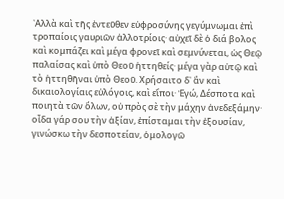᾿Αλλὰ καὶ τῆς ἐντεῦθεν εὐφροσύνης γεγύμνωμαι ἐπὶ τροπαίοις γαυριῶν ἀλλοτρίοις· αὐχεῖ δὲ ὁ διά βολος καὶ κομπάζει καὶ μέγα φρονεῖ καὶ σεμνύνεται, ὡς Θεῷ παλαίσας καὶ ὑπὸ Θεοῦ ἡττηθείς· μέγα γὰρ αὐτῷ καὶ τὸ ἡττηθῆναι ὑπὸ Θεοῦ. Χρήσαιτο δ᾽ ἂν καὶ δικαιολογίαις εὐλόγοις, καὶ εἴποι· Ἐγώ, Δέσποτα καὶ ποιητὰ τῶν ὅλων, οὐ πρὸς σὲ τὴν μάχην ἀνεδεξάμην· οἶδα γάρ σου τὴν ἀξίαν, ἐπίσταμαι τὴν ἐξουσίαν, γινώσκω τὴν δεσποτείαν, ὁμολογῶ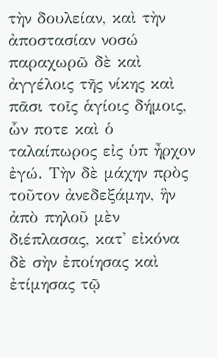τὴν δουλείαν, καὶ τὴν ἀποστασίαν νοσώ παραχωρῶ δὲ καὶ ἀγγέλοις τῆς νίκης καὶ πᾶσι τοῖς ἁγίοις δήμοις, ὧν ποτε καὶ ὁ ταλαίπωρος εἰς ὑπ ἦρχον ἐγώ. Τὴν δὲ μάχην πρὸς τοῦτον ἀνεδεξάμην, ἣν ἀπὸ πηλοῦ μὲν διέπλασας, κατ' εἰκόνα δὲ σὴν ἐποίησας καὶ ἐτίμησας τῷ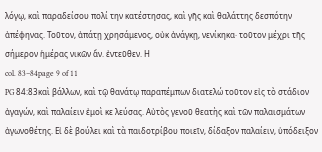λόγῳ, καὶ παραδείσου πολί την κατέστησας, καὶ γῆς καὶ θαλάττης δεσπότην ἀπέφηνας. Τοῦτον, ἀπάτῃ χρησάμενος, οὐκ ἀνάγκῃ, νενίκηκα· τοῦτον μέχρι τῆς σήμερον ἡμέρας νικῶν ἄν. ἐντεῦθεν. Η
col. 83–84page 9 of 11
PG 84:83καὶ βάλλων, καὶ τῷ θανάτῳ παραπέμπων διατελώ τοῦτον εἰς τὸ στάδιον ἀγαγών, καὶ παλαίειν ἐμοὶ κε λεύσας. Αὐτὸς γενοῦ θεατὴς καὶ τῶν παλαισμάτων ἀγωνοθέτης. Εἰ δὲ βούλει καὶ τὰ παιδοτρίβου ποιεῖν, δίδαξον παλαίειν, ὑπόδειξον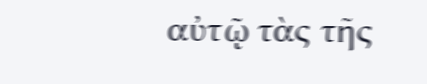αὐτῷ τὰς τῆς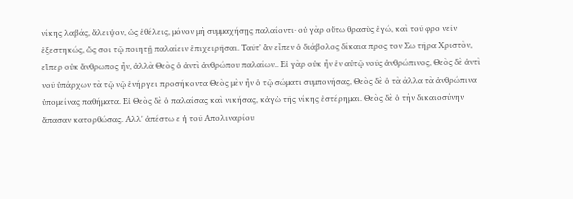νίκης λαβάς, ἄλειψον, ὡς ἐθέλεις, μόνον μὴ συμμαχήσῃς παλαίοντι· οὐ γὰρ οὕτω θρασὺς ἐγώ, καὶ τοῦ φρο νεῖν ἐξεστηκώς, ὥς σοι τῷ ποιητῇ παλαίειν ἐπιχειρῆσαι. Ταῦτ᾽ ἂν εἶπεν ὁ διάβολος δίκαια προς τον Σω τῆρα Χριστὸν, εἴπερ οὐκ ἄνθρωπος ἦν, ἀλλὰ Θεὸς ὁ ἀντὶ ἀνθρώπου παλαίων.. Εἰ γὰρ οὐκ ἦν ἐν αὐτῷ νοῦς ἀνθρώπινος, Θεὸς δὲ ἀντὶ νοῦ ὑπάρχων τὰ τῷ νῷ ἐνήργει προσήκοντα Θεὸς μὲν ἦν ὁ τῷ σώματι συμπονήσας, Θεὸς δὲ ὁ τὰ άλλα τὰ ἀνθρώπινα ὑπομείνας παθήματα. Εἰ Θεὸς δὲ ὁ παλαίσας καὶ νικήσας, κἀγὼ τῆς νίκης ἐστέρημαι. Θεὸς δὲ ὁ τὴν δικαιοσύνην ἅπασαν κατορθώσας. Αλλ' ἀπέστω ε ἡ τοῦ Απολιναρίου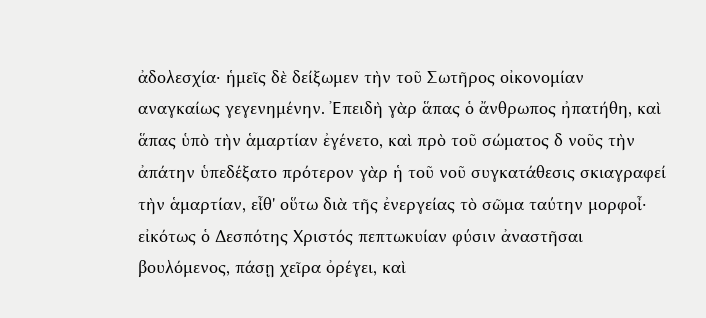ἀδολεσχία· ἡμεῖς δὲ δείξωμεν τὴν τοῦ Σωτῆρος οἰκονομίαν αναγκαίως γεγενημένην. Ἐπειδὴ γὰρ ἅπας ὁ ἄνθρωπος ἠπατήθη, καὶ ἅπας ὑπὸ τὴν ἁμαρτίαν ἐγένετο, καὶ πρὸ τοῦ σώματος δ νοῦς τὴν ἀπάτην ὑπεδέξατο πρότερον γὰρ ἡ τοῦ νοῦ συγκατάθεσις σκιαγραφεί τὴν ἁμαρτίαν, εἶθ' οὕτω διὰ τῆς ἐνεργείας τὸ σῶμα ταύτην μορφοἶ· εἰκότως ὁ Δεσπότης Χριστός πεπτωκυίαν φύσιν ἀναστῆσαι βουλόμενος, πάσῃ χεῖρα ὀρέγει, καὶ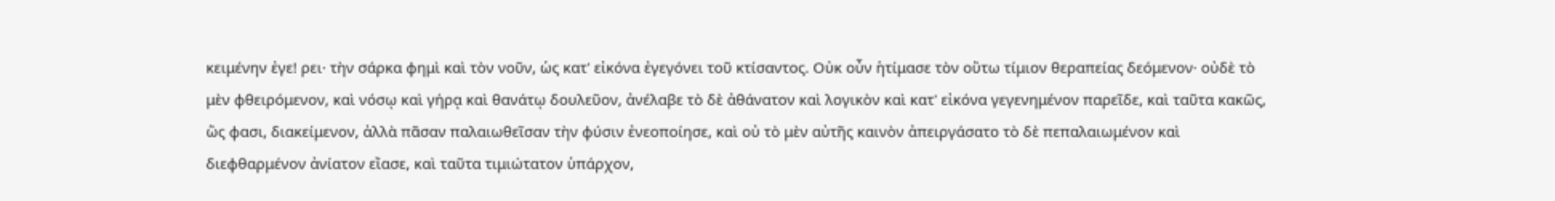κειμένην ἐγε! ρει· τὴν σάρκα φημὶ καὶ τὸν νοῦν, ὡς κατ' εἰκόνα ἐγεγόνει τοῦ κτίσαντος. Οὐκ οὖν ἡτίμασε τὸν οὕτω τίμιον θεραπείας δεόμενον· οὐδὲ τὸ μὲν φθειρόμενον, καὶ νόσῳ καὶ γήρᾳ καὶ θανάτῳ δουλεῦον, ἀνέλαβε τὸ δὲ ἀθάνατον καὶ λογικὸν καὶ κατ' εἰκόνα γεγενημένον παρεῖδε, καὶ ταῦτα κακῶς, ὥς φασι, διακείμενον, ἀλλὰ πᾶσαν παλαιωθεῖσαν τὴν φύσιν ἐνεοποίησε, καὶ οὐ τὸ μὲν αὐτῆς καινὸν ἀπειργάσατο τὸ δὲ πεπαλαιωμένον καὶ διεφθαρμένον ἀνίατον εἴασε, καὶ ταῦτα τιμιώτατον ὑπάρχον,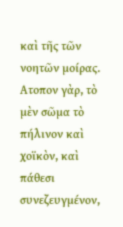καὶ τῆς τῶν νοητῶν μοίρας. Ατοπον γὰρ, τὸ μὲν σῶμα τὸ πήλινον καὶ χοϊκὸν, καὶ πάθεσι συνεζευγμένον,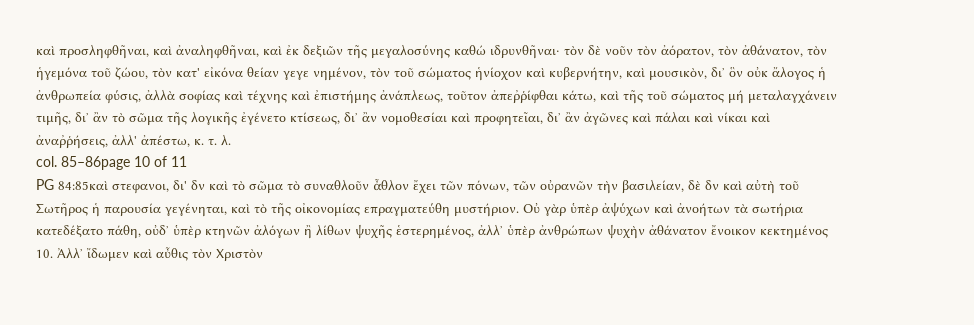καὶ προσληφθῆναι, καὶ ἀναληφθῆναι, καὶ ἐκ δεξιῶν τῆς μεγαλοσύνης καθώ ιδρυνθῆναι· τὸν δὲ νοῦν τὸν ἀόρατον, τὸν ἀθάνατον, τὸν ἡγεμόνα τοῦ ζώου, τὸν κατ' εἰκόνα θείαν γεγε νημένον, τὸν τοῦ σώματος ἡνίοχον καὶ κυβερνήτην, καὶ μουσικὸν, δι᾿ ὃν οὐκ ἄλογος ἡ ἀνθρωπεία φύσις, ἀλλὰ σοφίας καὶ τέχνης καὶ ἐπιστήμης ἀνάπλεως, τοῦτον ἀπεῤῥίφθαι κάτω, καὶ τῆς τοῦ σώματος μή μεταλαγχάνειν τιμῆς, δι᾿ ἂν τὸ σῶμα τῆς λογικῆς ἐγένετο κτίσεως, δι᾿ ἂν νομοθεσίαι καὶ προφητεῖαι, δι᾿ ἂν ἀγῶνες καὶ πάλαι καὶ νίκαι καὶ ἀναῤῥήσεις, ἀλλ' ἀπέστω, κ. τ. λ.
col. 85–86page 10 of 11
PG 84:85καὶ στεφανοι, δι' δν καὶ τὸ σῶμα τὸ συναθλοῦν ἆθλον ἔχει τῶν πόνων, τῶν οὐρανῶν τὴν βασιλείαν, δὲ δν καὶ αὐτὴ τοῦ Σωτῆρος ἡ παρουσία γεγένηται, καὶ τὸ τῆς οἰκονομίας επραγματεύθη μυστήριον. Οὐ γὰρ ὑπὲρ ἀψύχων καὶ ἀνοήτων τὰ σωτήρια κατεδέξατο πάθη, οὐδ᾽ ὑπὲρ κτηνῶν ἀλόγων ἢ λίθων ψυχῆς ἑστερημένος, ἀλλ᾽ ὑπὲρ ἀνθρώπων ψυχὴν ἀθάνατον ἔνοικον κεκτημένος 10. Ἀλλ᾽ ἴδωμεν καὶ αὖθις τὸν Χριστὸν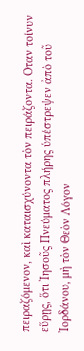πειραζόμενον, καὶ καταισχύνοντα τὸν πειράζοντα. Οταν τοίνυν εὕρῃς, ὅτι Ἰησοῦς Πνεύματος πλήρης ὑπέστρεψεν ἀπὸ τοῦ Ἰορδάνου, μὴ τὸν Θεὸν Λόγον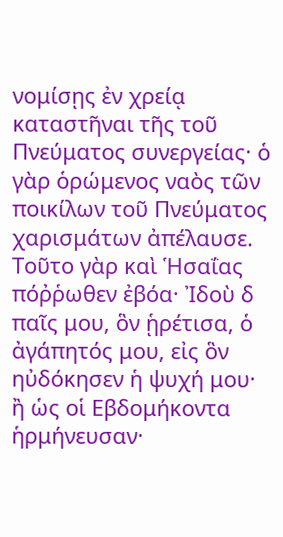νομίσῃς ἐν χρείᾳ καταστῆναι τῆς τοῦ Πνεύματος συνεργείας· ὁ γὰρ ὁρώμενος ναὸς τῶν ποικίλων τοῦ Πνεύματος χαρισμάτων ἀπέλαυσε. Τοῦτο γὰρ καὶ Ἡσαΐας πόῤῥωθεν ἐβόα· Ἰδοὺ δ παῖς μου, ὃν ᾑρέτισα, ὁ ἀγάπητός μου, εἰς ὃν ηὐδόκησεν ἡ ψυχή μου· ἢ ὡς οἱ Εβδομήκοντα ἡρμήνευσαν·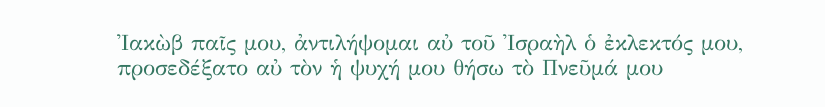Ἰακὼβ παῖς μου, ἀντιλήψομαι αὐ τοῦ Ἰσραὴλ ὁ ἐκλεκτός μου, προσεδέξατο αὐ τὸν ἡ ψυχή μου θήσω τὸ Πνεῦμά μου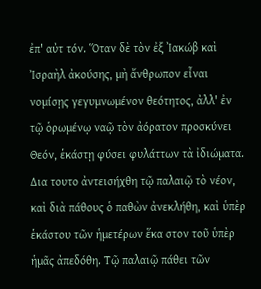ἐπ' αὐτ τόν. Ὅταν δὲ τὸν ἐξ ᾿Ιακώβ καὶ Ἰσραὴλ ἀκούσης, μὴ ἄνθρωπον εἶναι νομίσῃς γεγυμνωμένον θεότητος, ἀλλ' ἐν τῷ ὁρωμένῳ ναῷ τὸν ἀόρατον προσκύνει Θεόν, ἑκάστῃ φύσει φυλάττων τὰ ἰδιώματα. Δια τουτο ἀντεισήχθη τῷ παλαιῷ τὸ νέον, καὶ διὰ πάθους ὁ παθὼν ἀνεκλήθη, καὶ ὑπὲρ ἑκάστου τῶν ἡμετέρων ἕκα στον τοῦ ὑπὲρ ἡμᾶς ἀπεδόθη. Τῷ παλαιῷ πάθει τῶν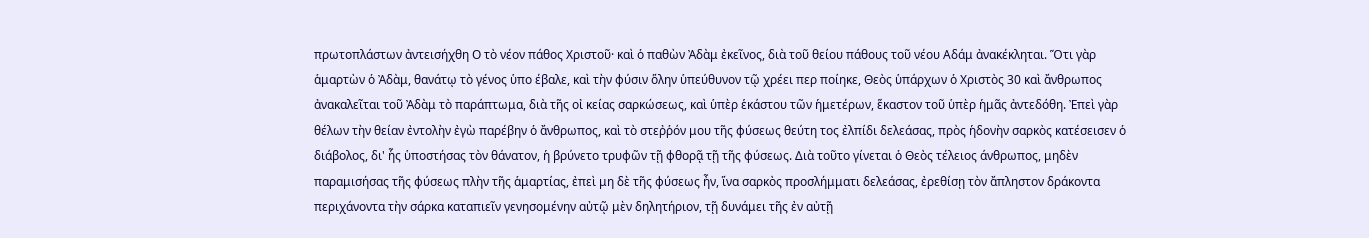πρωτοπλάστων ἀντεισήχθη Ο τὸ νέον πάθος Χριστοῦ· καὶ ὁ παθὼν Ἀδὰμ ἐκεῖνος, διὰ τοῦ θείου πάθους τοῦ νέου Αδάμ ἀνακέκληται. Ὅτι γὰρ ἁμαρτὼν ὁ Ἀδὰμ, θανάτῳ τὸ γένος ὑπο έβαλε, καὶ τὴν φύσιν ὅλην ὑπεύθυνον τῷ χρέει περ ποίηκε, Θεὸς ὑπάρχων ὁ Χριστὸς 30 καὶ ἄνθρωπος ἀνακαλεῖται τοῦ Ἀδὰμ τὸ παράπτωμα, διὰ τῆς οἰ κείας σαρκώσεως, καὶ ὑπὲρ ἑκάστου τῶν ἡμετέρων, ἕκαστον τοῦ ὑπὲρ ἡμᾶς ἀντεδόθη. Ἐπεὶ γὰρ θέλων τὴν θείαν ἐντολὴν ἐγὼ παρέβην ὁ ἄνθρωπος, καὶ τὸ στεῤῥόν μου τῆς φύσεως θεύτη τος ἐλπίδι δελεάσας, πρὸς ἡδονὴν σαρκὸς κατέσεισεν ὁ διάβολος, δι' ἧς ὑποστήσας τὸν θάνατον, ἡ βρύνετο τρυφῶν τῇ φθορᾷ τῇ τῆς φύσεως. Διὰ τοῦτο γίνεται ὁ Θεὸς τέλειος άνθρωπος, μηδὲν παραμισήσας τῆς φύσεως πλὴν τῆς ἁμαρτίας, ἐπεὶ μη δὲ τῆς φύσεως ἦν, ἵνα σαρκὸς προσλήμματι δελεάσας, ἐρεθίσῃ τὸν ἄπληστον δράκοντα περιχάνοντα τὴν σάρκα καταπιεῖν γενησομένην αὐτῷ μὲν δηλητήριον, τῇ δυνάμει τῆς ἐν αὐτῇ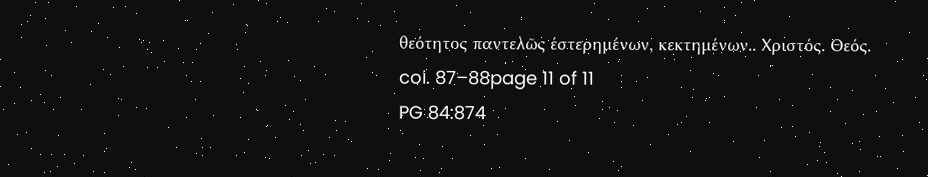θεότητος παντελῶς έστερημένων, κεκτημένων.. Χριστός. Θεός.
col. 87–88page 11 of 11
PG 84:874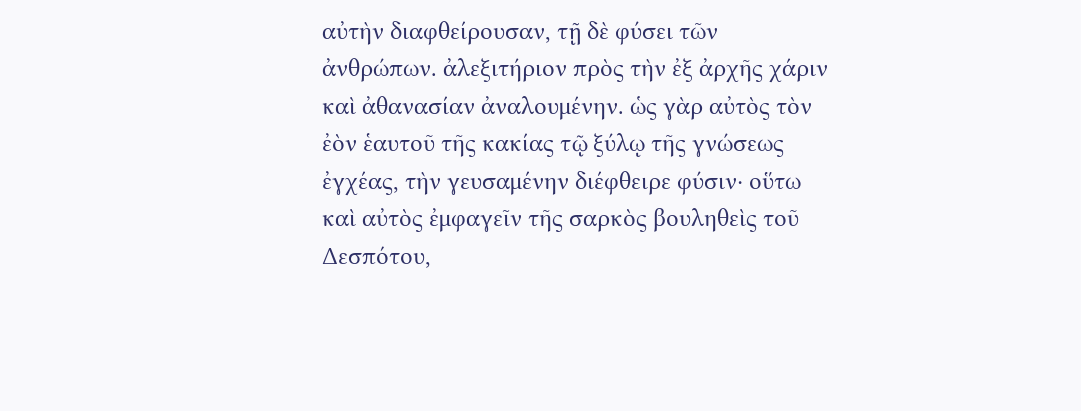αὐτὴν διαφθείρουσαν, τῇ δὲ φύσει τῶν ἀνθρώπων. ἀλεξιτήριον πρὸς τὴν ἐξ ἀρχῆς χάριν καὶ ἀθανασίαν ἀναλουμένην. ὡς γὰρ αὐτὸς τὸν ἐὸν ἑαυτοῦ τῆς κακίας τῷ ξύλῳ τῆς γνώσεως ἐγχέας, τὴν γευσαμένην διέφθειρε φύσιν· οὕτω καὶ αὐτὸς ἐμφαγεῖν τῆς σαρκὸς βουληθεὶς τοῦ Δεσπότου,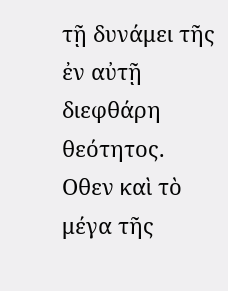τῇ δυνάμει τῆς ἐν αὐτῇ διεφθάρη θεότητος. Οθεν καὶ τὸ μέγα τῆς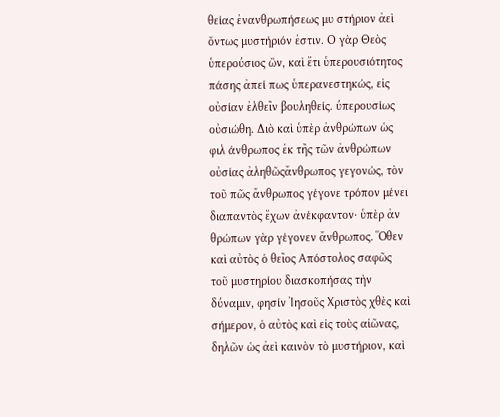θείας ἐνανθρωπήσεως μυ στήριον ἀεὶ ὄντως μυστήριόν ἐστιν. Ο γὰρ Θεὸς ὑπερούσιος ὢν, καὶ ἔτι ὑπερουσιότητος πάσης ἀπεί πως ὑπερανεστηκώς, εἰς οὐσίαν ἐλθεῖν βουληθείς. ύπερουσίως οὐσιώθη. Διὸ καὶ ὑπὲρ ἀνθρώπων ὡς φιλ άνθρωπος ἐκ τῆς τῶν ἀνθρώπων οὐσίας ἀληθῶςἄνθρωπος γεγονώς, τὸν τοῦ πῶς ἄνθρωπος γέγονε τρόπον μένει διαπαντὸς ἔχων ἀνέκφαντον· ὑπὲρ ἀν θρώπων γὰρ γέγονεν ἄνθρωπος. Ὅθεν καὶ αὐτὸς ὁ θεῖος Απόστολος σαφῶς τοῦ μυστηρίου διασκοπήσας τὴν δύναμιν, φησίν Ἰησοῦς Χριστὸς χθὲς καὶ σήμερον, ὁ αὐτὸς καὶ εἰς τοὺς αἰῶνας, δηλῶν ὡς ἀεὶ καινὸν τὸ μυστήριον, καὶ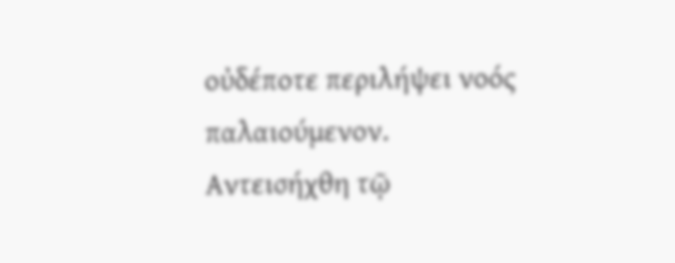οὐδέποτε περιλήψει νοός παλαιούμενον. Αντεισήχθη τῷ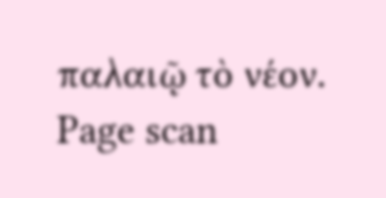παλαιῷ τὸ νέον.
Page scan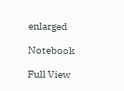enlarged

Notebook

Full View